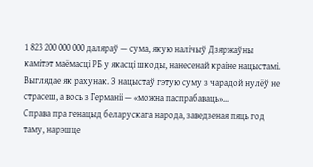1 823 200 000 000 даляраў — сума, якую налічыў Дзяржаўны камітэт маёмасці РБ у якасці шкоды, нанесенай краіне нацыстамі. Выглядае як рахунак. З нацыстаў гэтую суму з чарадой нулёў не страсеш, а вось з Германіі — «можна паспрабаваць»...
Справа пра генацыд беларускага народа, заведзеная пяць год таму, нарэшце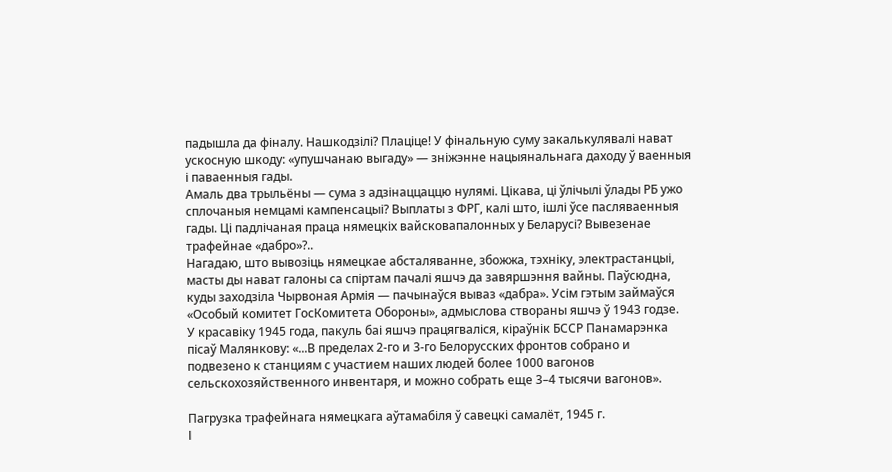падышла да фіналу. Нашкодзілі? Плаціце! У фінальную суму закалькулявалі нават ускосную шкоду: «упушчанаю выгаду» — зніжэнне нацыянальнага даходу ў ваенныя і паваенныя гады.
Амаль два трыльёны — сума з адзінаццаццю нулямі. Цікава, ці ўлічылі ўлады РБ ужо сплочаныя немцамі кампенсацыі? Выплаты з ФРГ, калі што, ішлі ўсе пасляваенныя гады. Ці падлічаная праца нямецкіх вайсковапалонных у Беларусі? Вывезенае трафейнае «дабро»?..
Нагадаю, што вывозіць нямецкае абсталяванне, збожжа, тэхніку, электрастанцыі, масты ды нават галоны са спіртам пачалі яшчэ да завяршэння вайны. Паўсюдна, куды заходзіла Чырвоная Армія — пачынаўся вываз «дабра». Усім гэтым займаўся «Особый комитет ГосКомитета Обороны», адмыслова створаны яшчэ ў 1943 годзе.
У красавіку 1945 года, пакуль баі яшчэ працягваліся, кіраўнік БССР Панамарэнка пісаў Малянкову: «...В пределах 2-го и 3-го Белорусских фронтов собрано и подвезено к станциям с участием наших людей более 1000 вагонов сельскохозяйственного инвентаря, и можно собрать еще 3–4 тысячи вагонов».

Пагрузка трафейнага нямецкага аўтамабіля ў савецкі самалёт, 1945 г.
І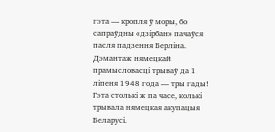гэта — кропля ў моры, бо сапраўдны «дзірбан» пачаўся пасля падзення Берліна. Дэмантаж нямецкай прамысловасці трываў да 1 ліпеня 1948 года — тры гады! Гэта столькі ж па часе, колькі трывала нямецкая акупацыя Беларусі.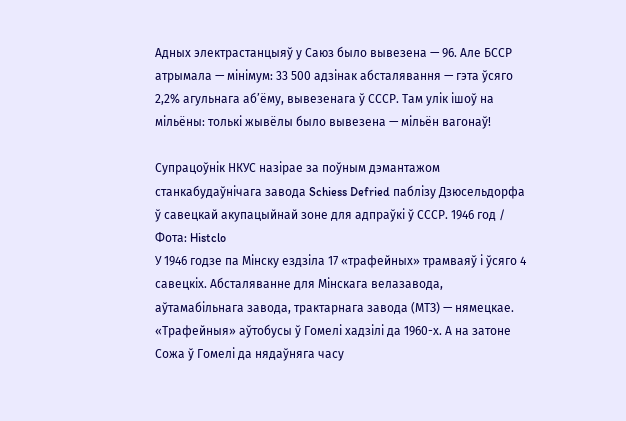Адных электрастанцыяў у Саюз было вывезена — 96. Але БССР атрымала — мінімум: 33 500 адзінак абсталявання — гэта ўсяго 2,2% агульнага аб’ёму, вывезенага ў СССР. Там улік ішоў на мільёны: толькі жывёлы было вывезена — мільён вагонаў!

Супрацоўнік НКУС назірае за поўным дэмантажом станкабудаўнічага завода Schiess Defried паблізу Дзюсельдорфа ў савецкай акупацыйнай зоне для адпраўкі ў СССР. 1946 год / Фота: Histclo
У 1946 годзе па Мінску ездзіла 17 «трафейных» трамваяў і ўсяго 4 савецкіх. Абсталяванне для Мінскага велазавода, аўтамабільнага завода, трактарнага завода (МТЗ) — нямецкае. «Трафейныя» аўтобусы ў Гомелі хадзілі да 1960-х. А на затоне Сожа ў Гомелі да нядаўняга часу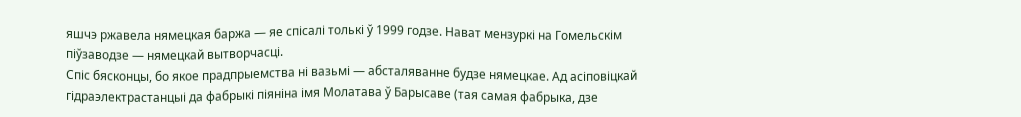яшчэ ржавела нямецкая баржа — яе спісалі толькі ў 1999 годзе. Нават мензуркі на Гомельскім піўзаводзе — нямецкай вытворчасці.
Спіс бясконцы, бо якое прадпрыемства ні вазьмі — абсталяванне будзе нямецкае. Ад асіповіцкай гідраэлектрастанцыі да фабрыкі піяніна імя Молатава ў Барысаве (тая самая фабрыка, дзе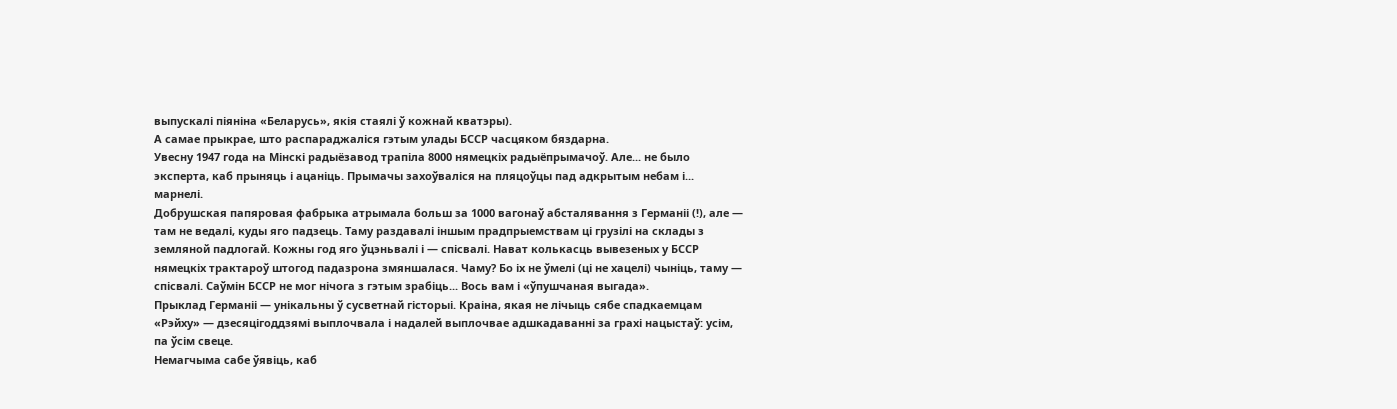выпускалі піяніна «Беларусь», якія стаялі ў кожнай кватэры).
А самае прыкрае, што распараджаліся гэтым улады БССР часцяком бяздарна.
Увесну 1947 года на Мінскі радыёзавод трапіла 8000 нямецкіх радыёпрымачоў. Але... не было эксперта, каб прыняць і ацаніць. Прымачы захоўваліся на пляцоўцы пад адкрытым небам і... марнелі.
Добрушская папяровая фабрыка атрымала больш за 1000 вагонаў абсталявання з Германіі (!), але — там не ведалі, куды яго падзець. Таму раздавалі іншым прадпрыемствам ці грузілі на склады з земляной падлогай. Кожны год яго ўцэньвалі і — спісвалі. Нават колькасць вывезеных у БССР нямецкіх трактароў штогод падазрона змяншалася. Чаму? Бо іх не ўмелі (ці не хацелі) чыніць, таму — спісвалі. Саўмін БССР не мог нічога з гэтым зрабіць... Вось вам і «ўпушчаная выгада».
Прыклад Германіі — унікальны ў сусветнай гісторыі. Краіна, якая не лічыць сябе спадкаемцам «Рэйху» — дзесяцігоддзямі выплочвала і надалей выплочвае адшкадаванні за грахі нацыстаў: усім, па ўсім свеце.
Немагчыма сабе ўявіць, каб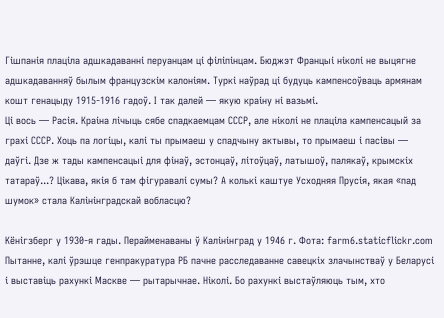Гішпанія плаціла адшкадаванні перуанцам ці філіпінцам. Бюджэт Францыі ніколі не выцягне адшкадаванняў былым французскім калоніям. Туркі наўрад ці будуць кампенсоўваць армянам кошт генацыду 1915-1916 гадоў. І так далей — якую краіну ні вазьмі.
Ці вось — Расія. Краіна лічыць сябе спадкаемцам СССР, але ніколі не плаціла кампенсацый за грахі СССР. Хоць па логіцы, калі ты прымаеш у спадчыну актывы, то прымаеш і пасівы — даўгі. Дзе ж тады кампенсацыі для фінаў, эстонцаў, літоўцаў, латышоў, палякаў, крымскіх татараў...? Цікава, якія б там фігуравалі сумы? А колькі каштуе Усходняя Прусія, якая «пад шумок» стала Калінінградскай вобласцю?

Кёнігзберг у 1930-я гады. Перайменаваны ў Калінінград у 1946 г. Фота: farm6.staticflickr.com
Пытанне, калі ўрэшце генпракуратура РБ пачне расследаванне савецкіх злачынстваў у Беларусі і выставіць рахункі Маскве — рытарычнае. Ніколі. Бо рахункі выстаўляюць тым, хто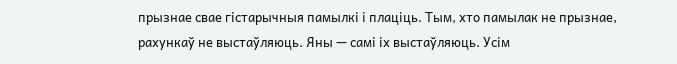прызнае свае гістарычныя памылкі і плаціць. Тым, хто памылак не прызнае, рахункаў не выстаўляюць. Яны — самі іх выстаўляюць. Усім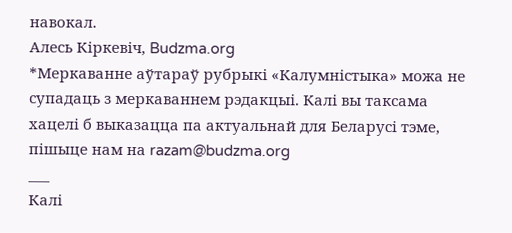навокал.
Алесь Кіркевіч, Budzma.org
*Меркаванне аўтараў рубрыкі «Калумністыка» можа не супадаць з меркаваннем рэдакцыі. Калі вы таксама хацелі б выказацца па актуальнай для Беларусі тэме, пішыце нам на razam@budzma.org
___
Калі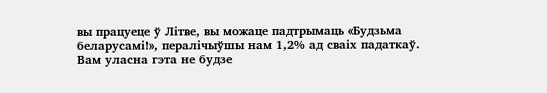вы працуеце ў Літве, вы можаце падтрымаць «Будзьма беларусамі!», пералічыўшы нам 1,2% ад сваіх падаткаў. Вам уласна гэта не будзе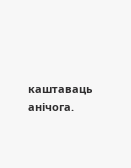каштаваць анічога.